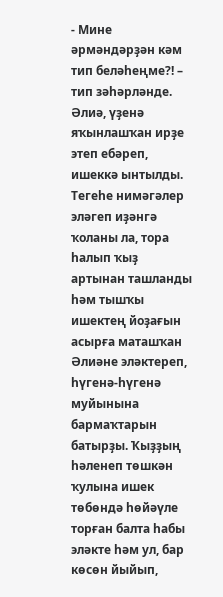- Мине әрмәндәрҙән кәм тип беләһеңме?! – тип зәһәрләнде. Әлиә, үҙенә яҡынлашҡан ирҙе этеп ебәреп, ишеккә ынтылды. Тегеһе нимәгәлер эләгеп иҙәнгә ҡоланы ла, тора һалып ҡыҙ артынан ташланды һәм тышҡы ишектең йоҙағын асырға маташҡан Әлиәне эләктереп, һүгенә-һүгенә муйынына бармаҡтарын батырҙы. Ҡыҙҙың һәленеп төшкән ҡулына ишек төбөндә һөйәүле торған балта һабы эләкте һәм ул, бар көсөн йыйып,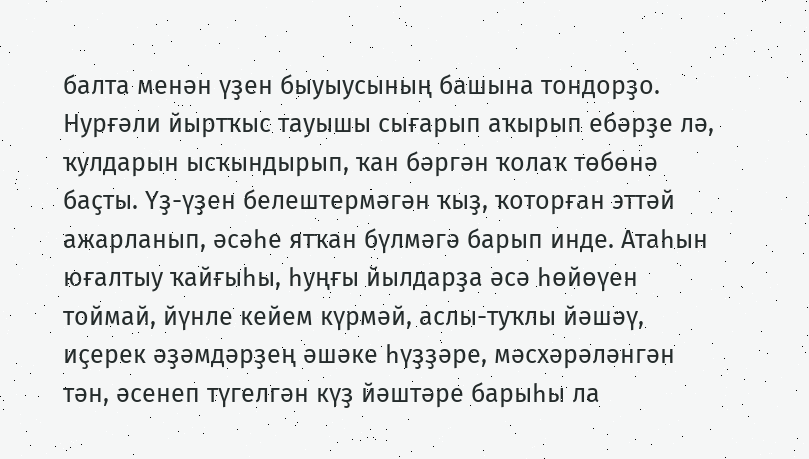балта менән үҙен быуыусының башына тондорҙо. Нурғәли йыртҡыс тауышы сығарып аҡырып ебәрҙе лә, ҡулдарын ысҡындырып, ҡан бәргән ҡолаҡ төбөнә баҫты. Үҙ-үҙен белештермәгән ҡыҙ, ҡоторған эттәй ажарланып, әсәһе ятҡан бүлмәгә барып инде. Атаһын юғалтыу ҡайғыһы, һуңғы йылдарҙа әсә һөйөүен тоймай, йүнле кейем күрмәй, аслы-туҡлы йәшәү, иҫерек әҙәмдәрҙең әшәке һүҙҙәре, мәсхәрәләнгән тән, әсенеп түгелгән күҙ йәштәре барыһы ла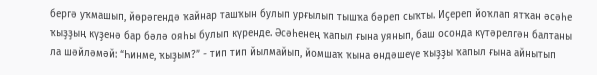бергә уҡмашып, йөрәгендә ҡайнар ташҡын булып урғылып тышҡа бәреп сыҡты. Иҫереп йоҡлап ятҡан әсәһе ҡыҙҙың күҙенә бар бәлә ояһы булып күренде. Әсәһенең ҡапыл ғына уянып, баш осонда күтәрелгән балтаны ла шәйләмәй: “Һинме, ҡыҙым?” - тип тип йылмайып, йомшаҡ ҡына өндәшеүе ҡыҙҙы ҡапыл ғына айнытып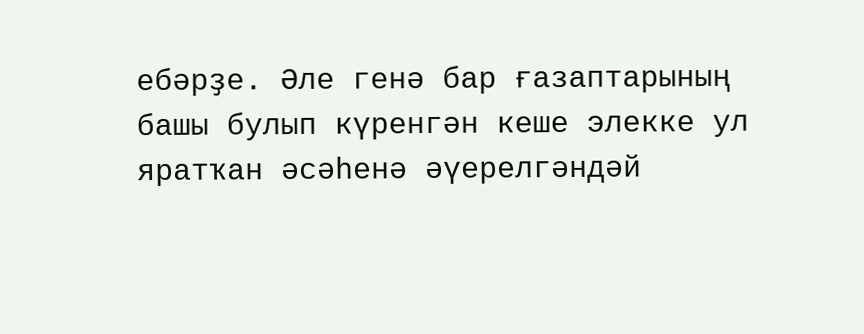ебәрҙе. Әле генә бар ғазаптарының башы булып күренгән кеше элекке ул яратҡан әсәһенә әүерелгәндәй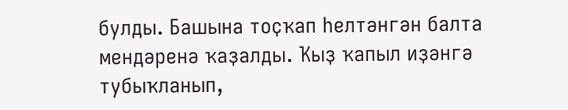булды. Башына тоҫҡап һелтәнгән балта мендәренә ҡаҙалды. Ҡыҙ ҡапыл иҙәнгә тубыҡланып,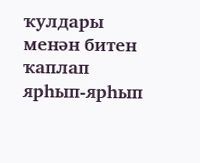ҡулдары менән битен ҡаплап ярһып-ярһып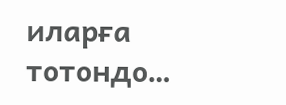иларға тотондо…